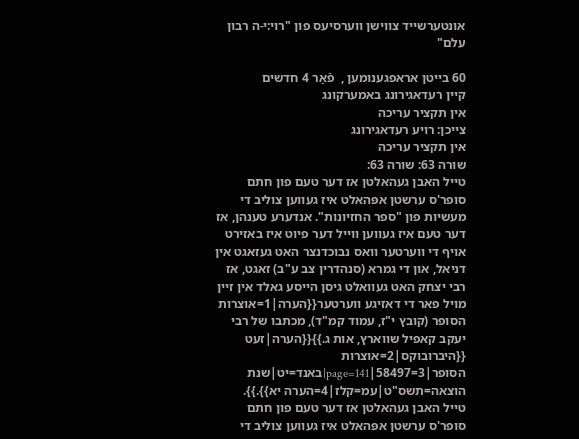אונטערשייד צווישן ווערסיעס פון "רוי:י-ה רבון עלם"

60 בייטן אראפגענומען ,  פֿאַר 4 חדשים
קיין רעדאגירונג באמערקונג
אין תקציר עריכה
צייכן: רויע רעדאגירונג
אין תקציר עריכה
שורה 63: שורה 63:
טייל האבן געהאלטן אז דער טעם פון חתם סופר'ס ערשטן אפּהאלט איז געווען צוליב די מעשיות פון "ספר החזיונות". אנדערע טענהן, אז דער טעם איז געווען ווייל דער פיוט איז באזירט אויף די ווערטער וואס נבוכדנצר האט געזאגט אין דניאל, און די גמרא (סנהדרין צב ע"ב) זאגט, אז רבי יצחק האט געוואלט גיסן הייסע גאלד אין זיין מויל פאר די דאזיגע ווערטער{{הערה|1=אוצרות הסופר (קובץ י"ז, עמוד קמ"ד), מכתבו של רבי יעקב קאפיל שווארץ, אות ג.}}{{הערה|זעט {{היברובוקס|2=אוצרות הסופר|3=58497|page=141|באנד=יט|שנת הוצאה=תשס"ט|עמ=קלז|4=הערה יא}}.}}.
טייל האבן געהאלטן אז דער טעם פון חתם סופר'ס ערשטן אפּהאלט איז געווען צוליב די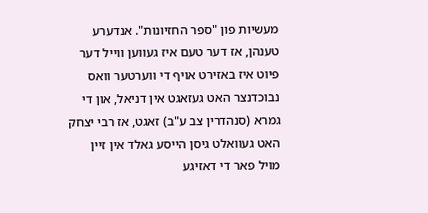מעשיות פון "ספר החזיונות". אנדערע טענהן, אז דער טעם איז געווען ווייל דער פיוט איז באזירט אויף די ווערטער וואס נבוכדנצר האט געזאגט אין דניאל, און די גמרא (סנהדרין צב ע"ב) זאגט, אז רבי יצחק האט געוואלט גיסן הייסע גאלד אין זיין מויל פאר די דאזיגע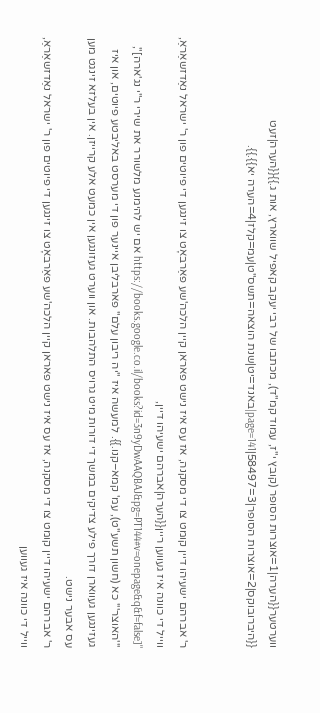ווערטער{{הערה|1=אוצרות הסופר (קובץ י"ז, עמוד קמ"ד), מכתבו של רבי יעקב קאפיל שווארץ, אות ג.}}{{הערה|זעט {{היברובוקס|2=אוצרות הסופר|3=58497|page=141|באנד=יט|שנת הוצאה=תשס"ט|עמ=קלז|4=הערה יא}}.}}.


ר' אברהם ישעיהו דיין קומט צו די מסקנה, אז עס איז נישט פאראן קיין הלכה'שע פאַרבאָט צו זינגען די פיוטים פון ר' ישראל נאַדזשאַראַ, ווייל די כוונה איז געווען ריין{{הערה|אברהם ישעיהו דיין, "[https://books.google.co.il/books?id=3n9yDwAAQBAJ&pg=PT144#v=onepage&q&f=false אם יש להימנע מלשורר את שירי ר"י נג'ארה]", '''האוצר''' כא (חשון תשע"ט), עמ' קמא–קנו.}}. למעשה איז "יה ריבון עלם" פארבליבן איינער פון די מערסט באליבטע פיוטים, און איז געזינגען געווארן דורך פילע צדיקים במשך די דורות מיט גרויס התלהבות. און ווערט געזונגען אין כמעט אלע קרייזן. אין בעלזא זינגט מען עס אבער נישט.
ר' אברהם ישעיהו דיין קומט צו די מסקנה, אז עס איז נישט פאראן קיין הלכה'שע פאַרבאָט צו זינגען די פיוטים פון ר' ישראל נאַדזשאַראַ, ווייל די כוונה איז געווען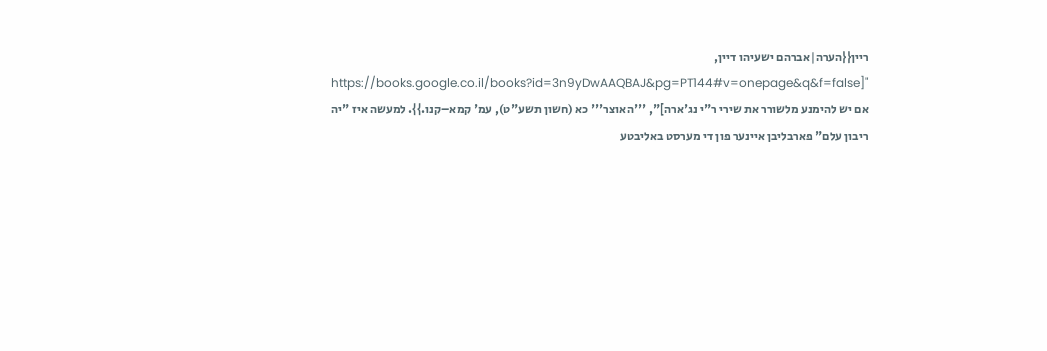ריין{{הערה|אברהם ישעיהו דיין, "[https://books.google.co.il/books?id=3n9yDwAAQBAJ&pg=PT144#v=onepage&q&f=false אם יש להימנע מלשורר את שירי ר"י נג'ארה]", '''האוצר''' כא (חשון תשע"ט), עמ' קמא–קנו.}}. למעשה איז "יה ריבון עלם" פארבליבן איינער פון די מערסט באליבטע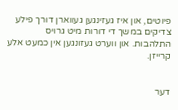פיוטים, און איז געזינגען געווארן דורך פילע צדיקים במשך די דורות מיט גרויס התלהבות. און ווערט געזונגען אין כמעט אלע קרייזן.


דער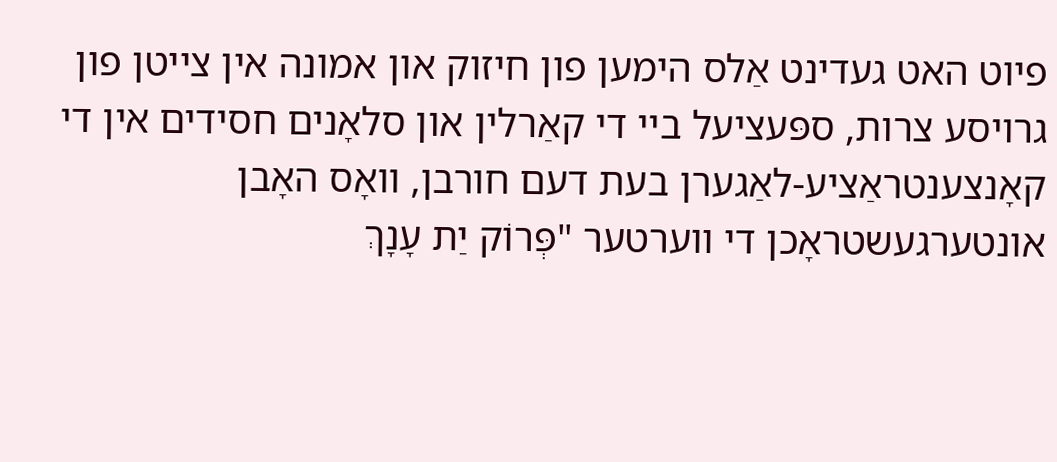פיוט האט געדינט אַלס הימען פון חיזוק און אמונה אין צייטן פון גרויסע צרות, ספּעציעל ביי די קאַרלין און סלאָנים חסידים אין די קאָנצענטראַציע-לאַגערן בעת דעם חורבן, וואָס האָבן אונטערגעשטראָכן די ווערטער "פְּרוֹק יַת עָנָךְ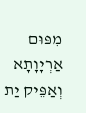מִפּוּם אַרְיָוָתָא וְאַפֵּיק יַת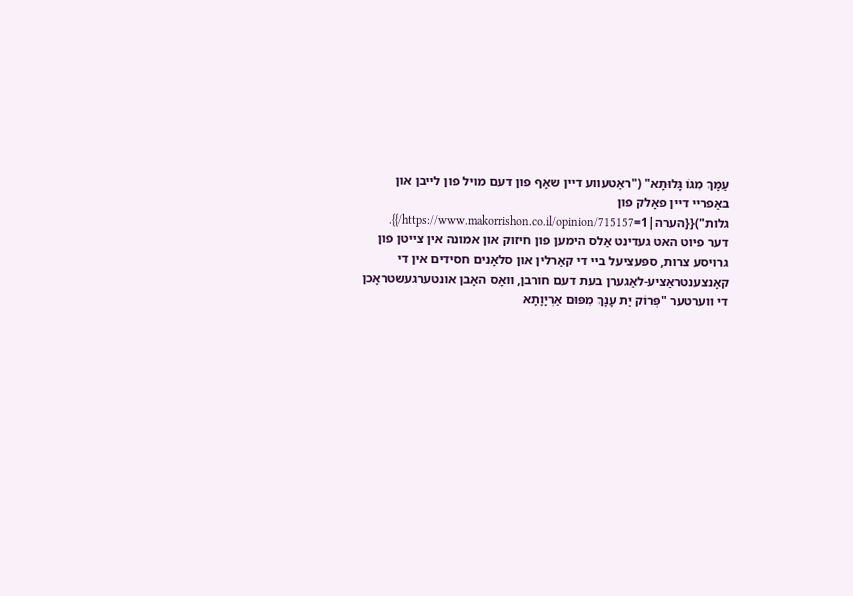עַמָּךְ מִגּוֹ גָּלוּתָא" ("ראַטעווע דיין שאָף פון דעם מויל פון לייבן און באַפריי דיין פאָלק פון גלות"){{הערה|1=https://www.makorrishon.co.il/opinion/715157/}}.
דער פיוט האט געדינט אַלס הימען פון חיזוק און אמונה אין צייטן פון גרויסע צרות, ספּעציעל ביי די קאַרלין און סלאָנים חסידים אין די קאָנצענטראַציע-לאַגערן בעת דעם חורבן, וואָס האָבן אונטערגעשטראָכן די ווערטער "פְּרוֹק יַת עָנָךְ מִפּוּם אַרְיָוָתָא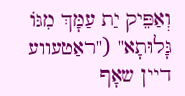וְאַפֵּיק יַת עַמָּךְ מִגּוֹ גָּלוּתָא" ("ראַטעווע דיין שאָף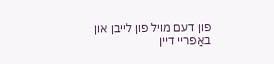פון דעם מויל פון לייבן און באַפריי דיין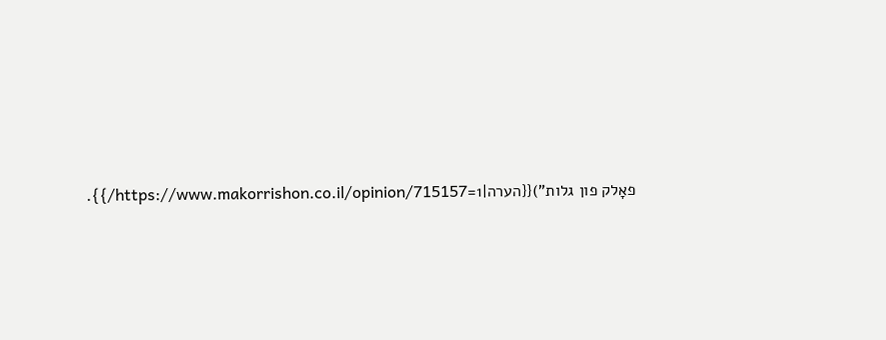פאָלק פון גלות"){{הערה|1=https://www.makorrishon.co.il/opinion/715157/}}.